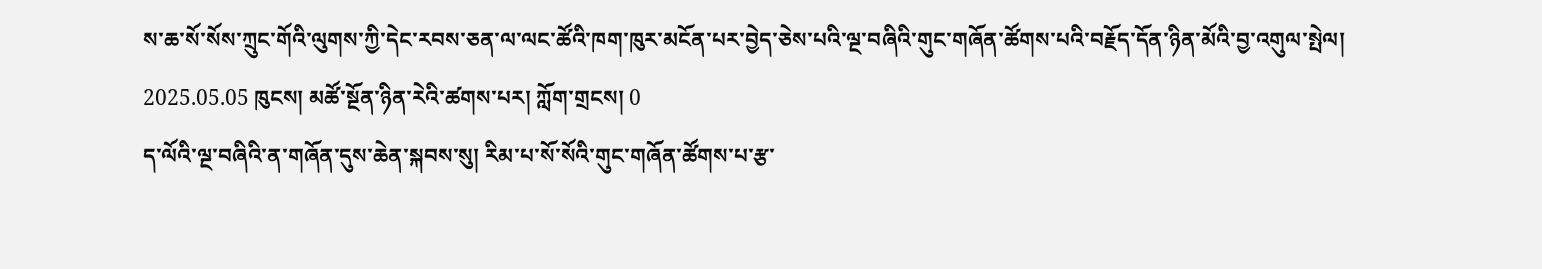ས་ཆ་སོ་སོས་ཀྲུང་གོའི་ལུགས་ཀྱི་དེང་རབས་ཅན་ལ་ལང་ཚོའི་ཁག་ཁུར་མངོན་པར་བྱེད་ཅེས་པའི་ལྔ་བཞིའི་གུང་གཞོན་ཚོགས་པའི་བརྗོད་དོན་ཉིན་མོའི་བྱ་འགུལ་སྤེལ།
2025.05.05 ཁུངས། མཚོ་སྔོན་ཉིན་རེའི་ཚགས་པར། ཀློག་གྲངས། 0
ད་ལོའི་ལྔ་བཞིའི་ན་གཞོན་དུས་ཆེན་སྐབས་སུ། རིམ་པ་སོ་སོའི་གུང་གཞོན་ཚོགས་པ་རྩ་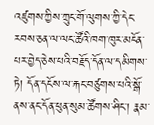འཛུགས་ཀྱིས་ཀྲུང་གོ་ལུགས་ཀྱི་དེང་རབས་ཅན་ལ་ལང་ཚོའི་ཁག་ཁུར་མངོན་པར་བྱེད་ཅེས་པའི་བརྗོད་དོན་ལ་དམིགས་ཏེ། དོན་དངོས་ལ་རྐང་བཙུགས་པའི་སྒོ་ནས་ནང་དོན་ཕུན་སུམ་ཚོགས་ཤིང་། རྣམ་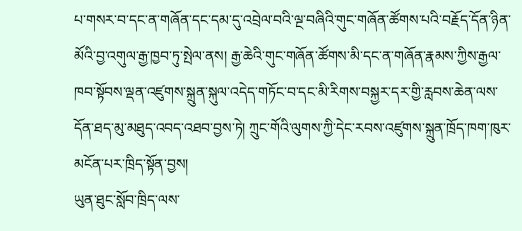པ་གསར་བ་དང་ན་གཞོན་དང་དམ་དུ་འབྲེལ་བའི་ལྔ་བཞིའི་གུང་གཞོན་ཚོགས་པའི་བརྗོད་དོན་ཉིན་མོའི་བྱ་འགུལ་རྒྱ་ཁྱབ་ཏུ་སྤེལ་ནས། རྒྱ་ཆེའི་གུང་གཞོན་ཚོགས་མི་དང་ན་གཞོན་རྣམས་ཀྱིས་རྒྱལ་ཁབ་སྟོབས་ལྡན་འཛུགས་སྐྲུན་སྐུལ་འདེད་གཏོང་བ་དང་མི་རིགས་བསྐྱར་དར་གྱི་རླབས་ཆེན་ལས་དོན་ཐད་མུ་མཐུད་འབད་འཐབ་བྱས་ཏེ། ཀྲུང་གོའི་ལུགས་ཀྱི་དེང་རབས་འཛུགས་སྐྲུན་ཁྲོད་ཁག་ཁུར་མངོན་པར་ཁྲིད་སྟོན་བྱས།
ཡུན་ཐུང་སློབ་ཁྲིད་ལས་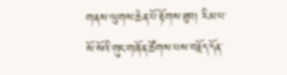གནས་ལུགས་ཆེན་པོ་རྟོགས་ཐུབ། རིམ་པ་སོ་སོའི་གུང་གཞོན་ཚོགས་པས་བརྗོད་དོན་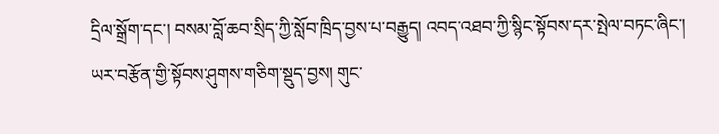དྲིལ་སྒྲོག་དང་། བསམ་བློ་ཆབ་སྲིད་ཀྱི་སློབ་ཁྲིད་བྱས་པ་བརྒྱུད། འབད་འཐབ་ཀྱི་སྙིང་སྟོབས་དར་སྤེལ་བཏང་ཞིང་། ཡར་བརྩོན་གྱི་སྟོབས་ཤུགས་གཅིག་སྡུད་བྱས། གུང་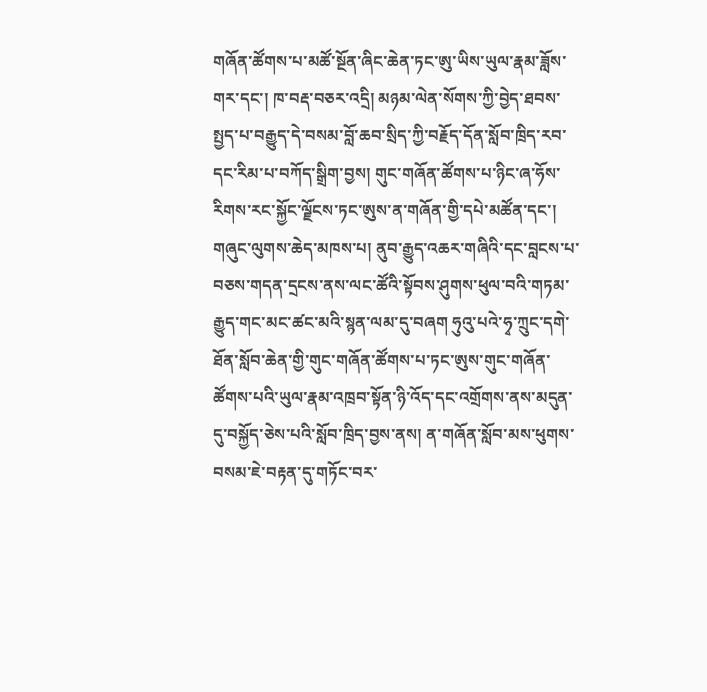གཞོན་ཚོགས་པ་མཚོ་སྔོན་ཞིང་ཆེན་ཏང་ཨུ་ཡིས་ཡུལ་རྣམ་ཟློས་གར་དང་། ཁ་བརྡ་བཅར་འདྲི། མཉམ་ལེན་སོགས་ཀྱི་བྱེད་ཐབས་སྤྱད་པ་བརྒྱུད་དེ་བསམ་བློ་ཆབ་སྲིད་ཀྱི་བརྗོད་དོན་སློབ་ཁྲིད་རབ་དང་རིམ་པ་བཀོད་སྒྲིག་བྱས། གུང་གཞོན་ཚོགས་པ་ཉིང་ཞ་ཧོས་རིགས་རང་སྐྱོང་ལྗོངས་ཏང་ཨུས་ན་གཞོན་གྱི་དཔེ་མཚོན་དང་། གཞུང་ལུགས་ཆེད་མཁས་པ། ནུབ་རྒྱུད་འཆར་གཞིའི་དང་བླངས་པ་བཅས་གདན་དྲངས་ནས་ལང་ཚོའི་སྟོབས་ཤུགས་ཕུལ་བའི་གཏམ་རྒྱུད་གང་མང་ཚང་མའི་སྙན་ལམ་དུ་བཞག ཧུའུ་པའེ་ཧྭ་ཀྲུང་དགེ་ཐོན་སློབ་ཆེན་གྱི་གུང་གཞོན་ཚོགས་པ་ཏང་ཨུས་གུང་གཞོན་ཚོགས་པའི་ཡུལ་རྣམ་འཁྲབ་སྟོན་ཉི་འོད་དང་འགྲོགས་ནས་མདུན་དུ་བསྐྱོད་ཅེས་པའི་སློབ་ཁྲིད་བྱས་ནས། ན་གཞོན་སློབ་མས་ཕུགས་བསམ་ཇེ་བརྟན་དུ་གཏོང་བར་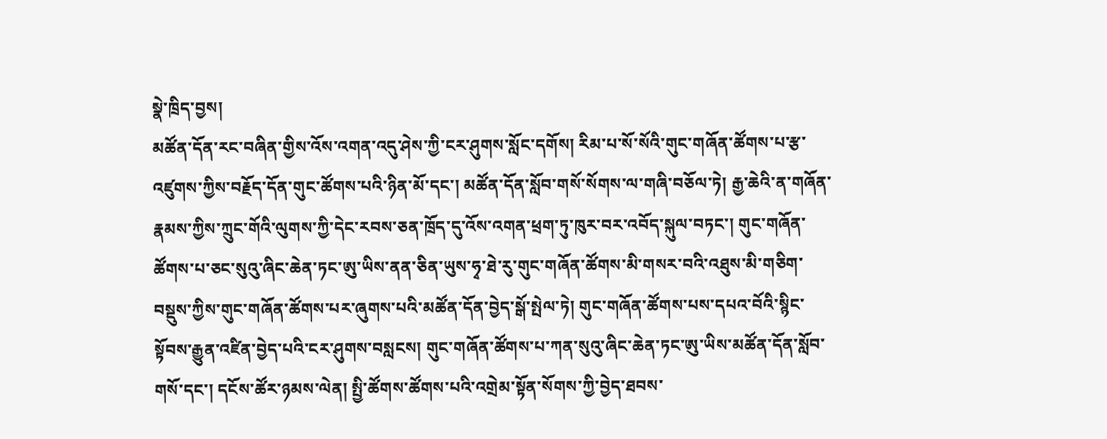སྣེ་ཁྲིད་བྱས།
མཚོན་དོན་རང་བཞིན་གྱིས་འོས་འགན་འདུ་ཤེས་ཀྱི་ངར་ཤུགས་སློང་དགོས། རིམ་པ་སོ་སོའི་གུང་གཞོན་ཚོགས་པ་རྩ་འཛུགས་ཀྱིས་བརྗོད་དོན་གུང་ཚོགས་པའི་ཉིན་མོ་དང་། མཚོན་དོན་སློབ་གསོ་སོགས་ལ་གཞི་བཅོལ་ཏེ། རྒྱ་ཆེའི་ན་གཞོན་རྣམས་ཀྱིས་ཀྲུང་གོའི་ལུགས་ཀྱི་དེང་རབས་ཅན་ཁྲོད་དུ་འོས་འགན་ཕྲག་ཏུ་ཁུར་བར་འབོད་སྐུལ་བཏང་། གུང་གཞོན་ཚོགས་པ་ཅང་སུའུ་ཞིང་ཆེན་ཏང་ཨུ་ཡིས་ནན་ཅིན་ཡུས་ཧྭ་ཐེ་རུ་གུང་གཞོན་ཚོགས་མི་གསར་བའི་འཐུས་མི་གཅིག་བསྡུས་ཀྱིས་གུང་གཞོན་ཚོགས་པར་ཞུགས་པའི་མཚོན་དོན་བྱེད་སྒོ་སྤེལ་ཏེ། གུང་གཞོན་ཚོགས་པས་དཔའ་བོའི་སྙིང་སྟོབས་རྒྱུན་འཛིན་བྱེད་པའི་ངར་ཤུགས་བསླངས། གུང་གཞོན་ཚོགས་པ་ཀན་སུའུ་ཞིང་ཆེན་ཏང་ཨུ་ཡིས་མཚོན་དོན་སློབ་གསོ་དང་། དངོས་ཚོར་ཉམས་ལེན། སྤྱི་ཚོགས་ཚོགས་པའི་འགྲེམ་སྟོན་སོགས་ཀྱི་བྱེད་ཐབས་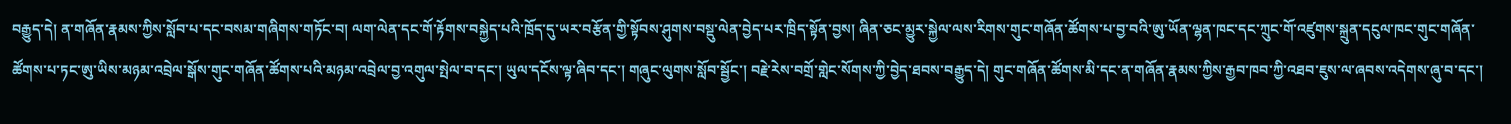བརྒྱུད་དེ། ན་གཞོན་རྣམས་ཀྱིས་སློབ་པ་དང་བསམ་གཞིགས་གཏོང་བ། ལག་ལེན་དང་གོ་རྟོགས་བསྐྱེད་པའི་ཁྲོད་དུ་ཡར་བརྩོན་གྱི་སྟོབས་ཤུགས་བསྡུ་ལེན་བྱེད་པར་ཁྲིད་སྟོན་བྱས། ཞིན་ཅང་མྱུར་སྐྱེལ་ལས་རིགས་གུང་གཞོན་ཚོགས་པ་བྱ་བའི་ཨུ་ཡོན་ལྷན་ཁང་དང་ཀྲུང་གོ་འཛུགས་སྐྲུན་དངུལ་ཁང་གུང་གཞོན་ཚོགས་པ་ཏང་ཨུ་ཡིས་མཉམ་འབྲེལ་སྒོས་གུང་གཞོན་ཚོགས་པའི་མཉམ་འབྲེལ་བྱ་འགུལ་སྤེལ་བ་དང་། ཡུལ་དངོས་ལྟ་ཞིབ་དང་། གཞུང་ལུགས་སློབ་སྦྱོང་། བརྗེ་རེས་བགྲོ་གླེང་སོགས་ཀྱི་བྱེད་ཐབས་བརྒྱུད་དེ། གུང་གཞོན་ཚོགས་མི་དང་ན་གཞོན་རྣམས་ཀྱིས་རྒྱབ་ཁབ་ཀྱི་འཐབ་ཇུས་ལ་ཞབས་འདེགས་ཞུ་བ་དང་།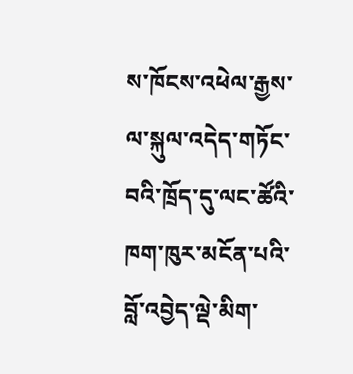ས་ཁོངས་འཕེལ་རྒྱས་ལ་སྐུལ་འདེད་གཏོང་བའི་ཁྲོད་དུ་ལང་ཚོའི་ཁག་ཁུར་མངོན་པའི་བློ་འབྱེད་ལྡེ་མིག་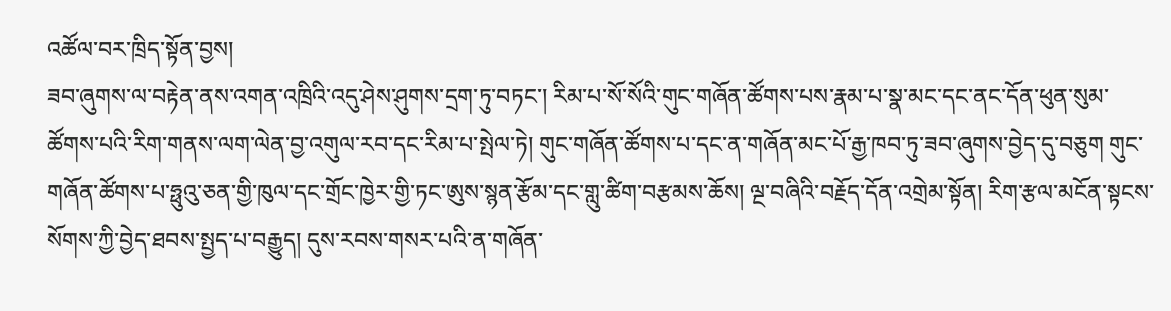འཚོལ་བར་ཁྲིད་སྟོན་བྱས།
ཟབ་ཞུགས་ལ་བརྟེན་ནས་འགན་འཁྲིའི་འདུ་ཤེས་ཤུགས་དྲག་ཏུ་བཏང་། རིམ་པ་སོ་སོའི་གུང་གཞོན་ཚོགས་པས་རྣམ་པ་སྣ་མང་དང་ནང་དོན་ཕུན་སུམ་ཚོགས་པའི་རིག་གནས་ལག་ལེན་བྱ་འགུལ་རབ་དང་རིམ་པ་སྤེལ་ཏེ། གུང་གཞོན་ཚོགས་པ་དང་ན་གཞོན་མང་པོ་རྒྱ་ཁབ་ཏུ་ཟབ་ཞུགས་བྱེད་དུ་བཅུག གུང་གཞོན་ཚོགས་པ་ཧྥུའུ་ཅན་གྱི་ཁུལ་དང་གྲོང་ཁྱེར་གྱི་ཏང་ཨུས་སྙན་རྩོམ་དང་གླུ་ཚིག་བརྩམས་ཆོས། ལྔ་བཞིའི་བརྗོད་དོན་འགྲེམ་སྟོན། རིག་རྩལ་མངོན་སྟངས་སོགས་ཀྱི་བྱེད་ཐབས་སྤྱད་པ་བརྒྱུད། དུས་རབས་གསར་པའི་ན་གཞོན་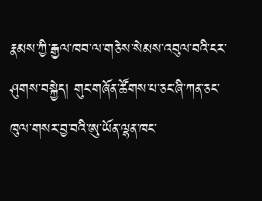རྣམས་ཀྱི་རྒྱལ་ཁབ་ལ་གཅེས་སེམས་འབུལ་བའི་ངར་ཤུགས་བསྐྱེད། གུང་གཞོན་ཚོགས་པ་ཅང་ཞི་ཀན་ཅང་ཁུལ་གསར་བྱ་བའི་ཨུ་ཡོན་ལྷན་ཁང་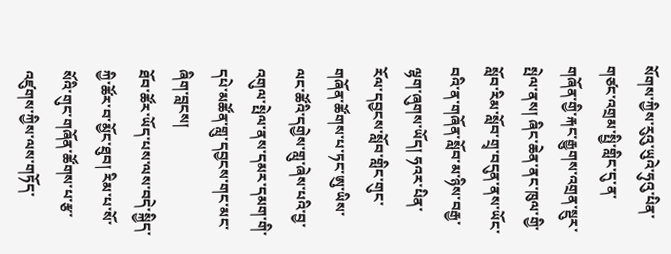སོགས་ཀྱིས་རུའུ་ཡུའེ་ཧུའུ་པིན་གཙང་འགྲམ་སྤྱི་གླིང་དུ་ན་གཞོན་གྱི་རྐང་རྒྱུགས་འགྲན་སྡུར་སྤེལ་ནས། ཞིང་ཆེན་ནང་ཁུལ་གྱི་སློབ་རིམ་སློབ་གྲྭ་བདུན་ནས་ཡོང་བའི་ན་གཞོན་སློབ་མ་ཉིས་བརྒྱ་ལྷག་ཞུགས་ཡོད། ཧའར་པིན་རོལ་དབྱངས་སློབ་གླིང་གུང་གཞོན་ཚོགས་པ་ཏང་ཨུ་ཡིས་ལང་ཚོའི་དགྱེས་གླུ་ཞེས་པའི་བྱ་འགུལ་སྤེལ་ནས་དམར་དམག་གི་དཔེ་མཚོན་གླུ་དབྱངས་གང་མང་ཞིག་བླངས།
ཐོབ་ཚོར་ཡོད་པས་ལས་བདེ་སྐྱིད་ཀྱི་ཚོར་བ་མྱོང་ཐུབ། རིམ་པ་སོ་སོའི་གུང་གཞོན་ཚོགས་པ་རྩ་འཛུགས་ཀྱིས་ལས་གཏོད་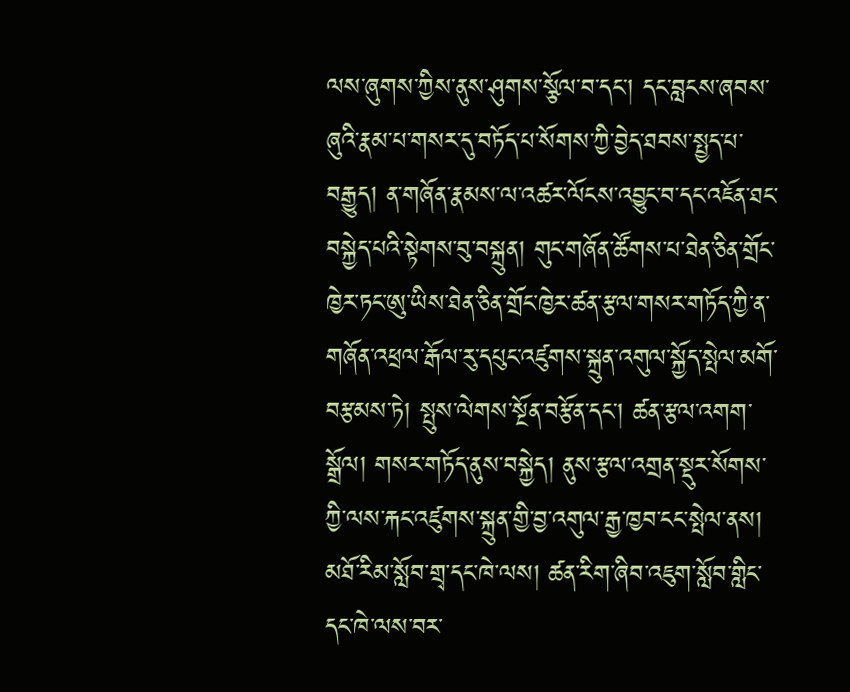ལས་ཞུགས་ཀྱིས་ནུས་ཤུགས་སྩོལ་བ་དང་། དང་བླངས་ཞབས་ཞུའི་རྣམ་པ་གསར་དུ་བཏོད་པ་སོགས་ཀྱི་བྱེད་ཐབས་སྤྱད་པ་བརྒྱུད། ན་གཞོན་རྣམས་ལ་འཚར་ལོངས་འབྱུང་བ་དང་འཇོན་ཐང་བསྐྱེད་པའི་སྟེགས་བུ་བསྐྲུན། གུང་གཞོན་ཚོགས་པ་ཐེན་ཅིན་གྲོང་ཁྱེར་ཏང་ཨུ་ཡིས་ཐེན་ཅིན་གྲོང་ཁྱེར་ཚན་རྩལ་གསར་གཏོད་ཀྱི་ན་གཞོན་འཕྲལ་རྒོལ་རུ་དཔུང་འཛུགས་སྐྲུན་འགུལ་སྐྱོད་སྤེལ་མགོ་བརྩམས་ཏེ། སྤུས་ལེགས་སྔོན་བརྩོན་དང་། ཚན་རྩལ་འགག་སྒྲོལ། གསར་གཏོད་ནུས་བསྐྱེད། ནུས་རྩལ་འགྲན་སྡུར་སོགས་ཀྱི་ལས་རྐང་འཛུགས་སྐྲུན་གྱི་བྱ་འགུལ་རྒྱ་ཁྱབ་ངང་སྤེལ་ནས། མཐོ་རིམ་སློབ་གྲྭ་དང་ཁེ་ལས། ཚན་རིག་ཞིབ་འཇུག་སློབ་གླིང་དང་ཁེ་ལས་བར་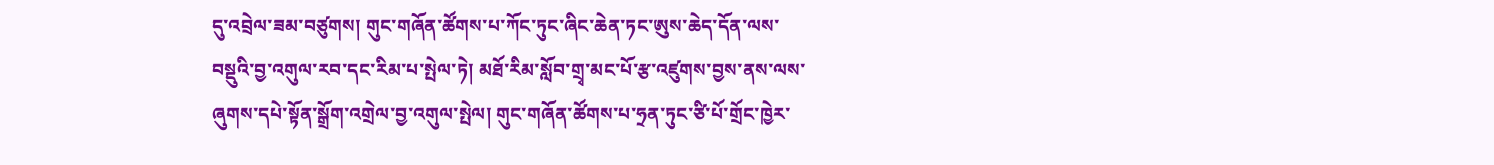དུ་འབྲེལ་ཟམ་བཙུགས། གུང་གཞོན་ཚོགས་པ་ཀོང་ཏུང་ཞིང་ཆེན་ཏང་ཨུས་ཆེད་དོན་ལས་བསྡུའི་བྱ་འགུལ་རབ་དང་རིམ་པ་སྤེལ་ཏེ། མཐོ་རིམ་སློབ་གྲྭ་མང་པོ་རྩ་འཛུགས་བྱས་ནས་ལས་ཞུགས་དཔེ་སྟོན་སྒྲོག་འགྲེལ་བྱ་འགུལ་སྤེལ། གུང་གཞོན་ཚོགས་པ་ཧྲན་ཏུང་ཙི་པོ་གྲོང་ཁྱེར་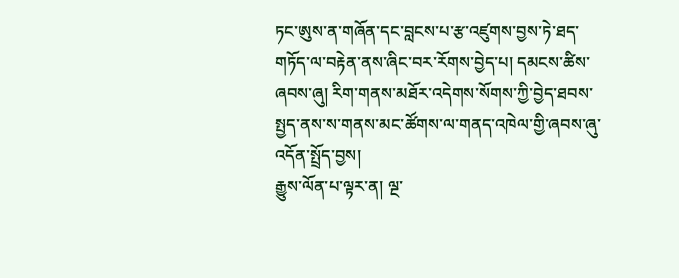ཏང་ཨུས་ན་གཞོན་དང་བླངས་པ་རྩ་འཛུགས་བྱས་ཏེ་ཐད་གཏོད་ལ་བརྟེན་ནས་ཞིང་བར་རོགས་བྱེད་པ། དམངས་ཚིས་ཞབས་ཞུ། རིག་གནས་མཐོར་འདེགས་སོགས་ཀྱི་བྱེད་ཐབས་སྤྱད་ནས་ས་གནས་མང་ཚོགས་ལ་གནད་འཁེལ་གྱི་ཞབས་ཞུ་འདོན་སྤྲོད་བྱས།
རྒྱུས་ལོན་པ་ལྟར་ན། ལྔ་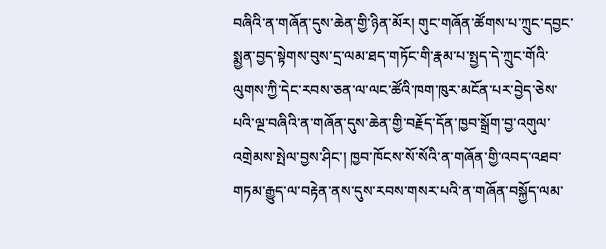བཞིའི་ན་གཞོན་དུས་ཆེན་གྱི་ཉིན་མོར། གུང་གཞོན་ཚོགས་པ་ཀྲུང་དབྱང་སྨྱན་བྱད་སྟེགས་བུས་དྲ་ལམ་ཐད་གཏོང་གི་རྣམ་པ་སྤྱད་དེ་ཀྲུང་གོའི་ལུགས་ཀྱི་དེང་རབས་ཅན་ལ་ལང་ཚོའི་ཁག་ཁུར་མངོན་པར་བྱེད་ཅེས་པའི་ལྔ་བཞིའི་ན་གཞོན་དུས་ཆེན་གྱི་བརྗོད་དོན་ཁྱབ་སྒྲོག་བྱ་འགུལ་འགྲེམས་སྤེལ་བྱས་ཤིང་། ཁྱབ་ཁོངས་སོ་སོའི་ན་གཞོན་གྱི་འབད་འཐབ་གཏམ་རྒྱུད་ལ་བརྟེན་ནས་དུས་རབས་གསར་པའི་ན་གཞོན་བསྐྱོད་ལམ་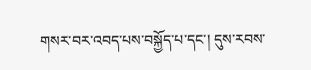གསར་བར་འབད་པས་བསྐྱོད་པ་དང་། དུས་རབས་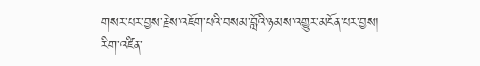གསར་པར་བྱས་རྗེས་འཇོག་པའི་བསམ་བློའི་ཉམས་འགྱུར་མངོན་པར་བྱས།
རིག་འཛིན་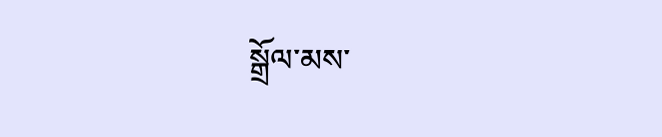སྒྲོལ་མས་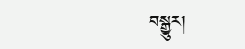བསྒྱུར།